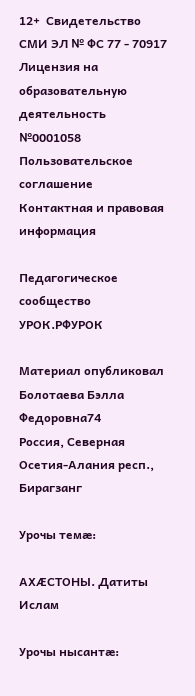12+  Свидетельство СМИ ЭЛ № ФС 77 - 70917
Лицензия на образовательную деятельность №0001058
Пользовательское соглашение     Контактная и правовая информация

Педагогическое сообщество
УРОК.РФУРОК

Материал опубликовал
Болотаева Бэлла Федоровна74
Россия, Северная Осетия-Алания респ., Бирагзанг

Урочы темӕ:

АХӔСТОНЫ. Датиты Ислам

Урочы нысантӕ: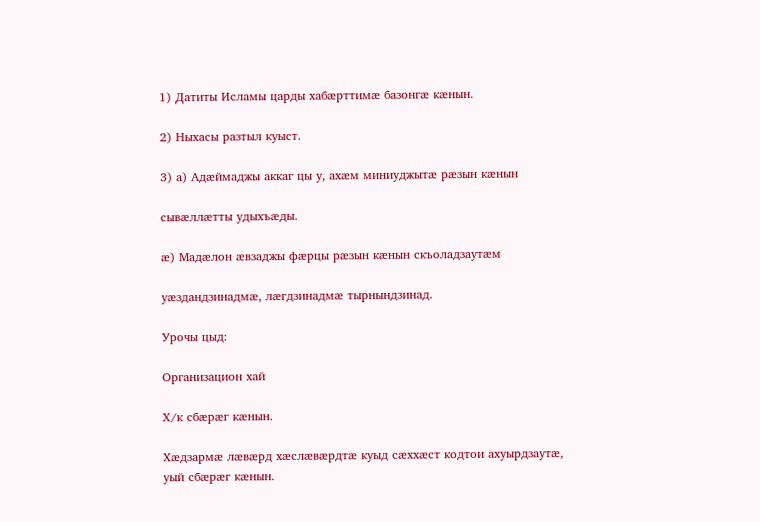1) Датиты Исламы царды хабӕрттимӕ базонгӕ кӕнын.

2) Ныхасы разтыл куыст.

3) а) Адӕймаджы аккаг цы у, ахӕм миниуджытӕ рӕзын кӕнын

сывӕллӕтты удыхъӕды.

ӕ) Мадӕлон ӕвзаджы фӕрцы рӕзын кӕнын скъоладзаутӕм

уӕздандзинадмӕ, лӕгдзинадмӕ тырнындзинад.

Урочы цыд:

Организацион хай

Х/к сбӕрӕг кӕнын.

Хӕдзармӕ лӕвӕрд хӕслӕвӕрдтӕ куыд сӕххӕст кодтои ахуырдзаутӕ, уый сбӕрӕг кӕнын.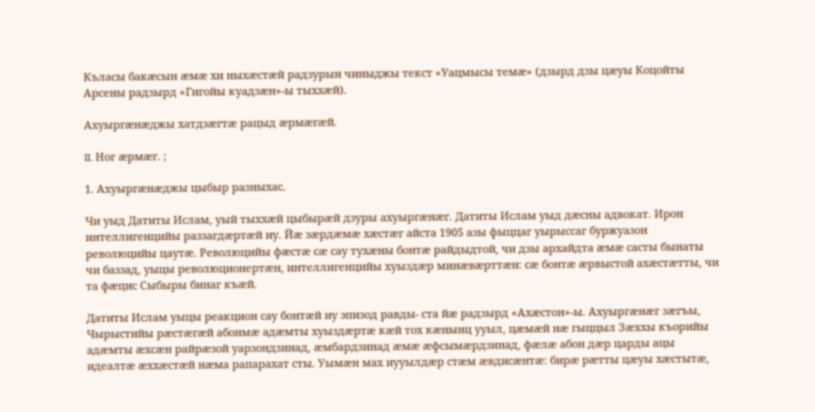Къласы бакӕсын ӕмӕ хи ныхӕстӕй радзурын чиныджы текст «Уацмысы темӕ» (дзырд дзы цӕуы Коцойты Арсены радзырд «Гигойы куадзӕн»-ы тыххӕй).

Ахуыргӕнӕджы хатдзӕгтӕ рацыд ӕрмӕгӕй.

II. Ног ӕрмӕг. ;

1. Ахуыргӕнӕджы цыбыр разныхас.

Чи уыд Датиты Ислам, уый тыххӕй цыбырӕй дзуры ахуыргӕнӕг. Датиты Ислам уыд дӕсны адвокат. Ирон интеллигенцийы раззагдӕртӕй иу. Йӕ зӕрдӕмӕ хӕстӕг айста 1905 азы фыццаг уырыссаг буржуазон революцийы цаутӕ. Революцийы фӕстӕ сӕ сау тухӕны бонтӕ райдыдтой, чи дзы архайдта ӕмӕ састы бынаты чи баззад, уыцы революционертӕн, интеллигенцийы хуыздӕр минӕвӕрттӕн: сӕ бонтӕ ӕрвыстой ахӕстӕтты, чи та фӕцис Сыбыры бинаг къӕй.

Датиты Ислам уыцы реакцион сау бонтӕй иу эпизод равды- ста йӕ радзырд «Ахӕстон»-ы. Ахуыргӕнӕг зӕгъы, Чырыстийы рӕстӕгӕй абонмӕ адӕмты хуыздӕртӕ кӕй тох кӕнынц ууыл, цӕмӕй нӕ гыццыл Зӕххы къорийы адӕмты ӕхсӕн райрӕзой уарзондзинад, ӕмбардзинад ӕмӕ ӕфсымӕрдзинад, фӕлӕ абон дӕр царды ацы идеалтӕ ӕххӕстӕй нӕма рапарахат сты. Уымӕн мах иууылдӕр стӕм ӕвдисӕнтӕ: бирӕ рӕтты цӕуы хӕстытӕ,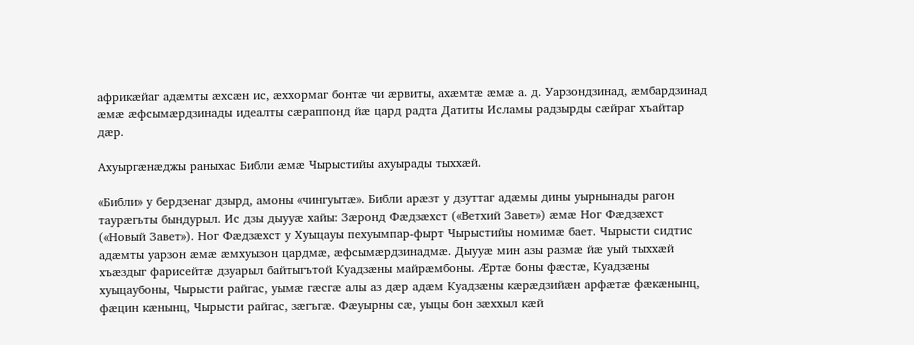африкӕйаг адӕмты ӕхсӕн ис, ӕххормаг бонтӕ чи ӕрвиты, ахӕмтӕ ӕмӕ а. д. Уарзондзинад, ӕмбардзинад ӕмӕ ӕфсымӕрдзинады идеалты сӕраппонд йӕ цард радта Датиты Исламы радзырды сӕйраг хъайтар дӕр.

Ахуыргӕнӕджы раныхас Библи ӕмӕ Чырыстийы ахуырады тыххӕй.

«Библи» у бердзенаг дзырд, амоны «чингуытӕ». Библи арӕзт у дзуттаг адӕмы дины уырнынады рагон таурӕгьты бындурыл. Ис дзы дыууӕ хайы: Зӕронд Фӕдзӕхст («Ветхий Завет») ӕмӕ Ног Фӕдзӕхст («Новый Завет»). Ног Фӕдзӕхст у Хуыцауы пехуымпар-фырт Чырыстийы номимӕ бает. Чырысти сидтис адӕмты уарзон ӕмӕ ӕмхуызон цардмӕ, ӕфсымӕрдзинадмӕ. Дыууӕ мин азы размӕ йӕ уый тыххӕй хъӕздыг фарисейтӕ дзуарыл байтыгътой Куадзӕны майрӕмбоны. Ӕртӕ боны фӕстӕ, Куадзӕны хуыцаубоны, Чырысти райгас, уымӕ гӕсгӕ алы аз дӕр адӕм Куадзӕны кӕрӕдзийӕн арфӕтӕ фӕкӕнынц, фӕцин кӕнынц, Чырысти райгас, зӕгъгӕ. Фӕуырны сӕ, уыцы бон зӕххыл кӕй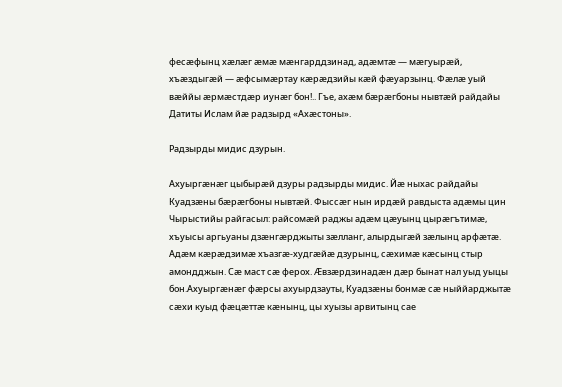фесӕфынц хӕлӕг ӕмӕ мӕнгарддзинад, адӕмтӕ — мӕгуырӕй, хъӕздыгӕй — ӕфсымӕртау кӕрӕдзийы кӕй фӕуарзынц. Фӕлӕ уый вӕййы ӕрмӕстдӕр иунӕг бон!.. Гъе, ахӕм бӕрӕгбоны нывтӕй райдайы Датиты Ислам йӕ радзырд «Ахӕстоны».

Радзырды мидис дзурын.

Ахуыргӕнӕг цыбырӕй дзуры радзырды мидис. Йӕ ныхас райдайы Куадзӕны бӕрӕгбоны нывтӕй. Фыссӕг нын ирдӕй равдыста адӕмы цин Чырыстийы райгасыл: райсомӕй раджы адӕм цӕуынц цырӕгътимӕ, хъуысы аргьуаны дзӕнгӕрджыты зӕлланг, алырдыгӕй зӕлынц арфӕтӕ. Адӕм кӕрӕдзимӕ хъазгӕ-худгӕйӕ дзурынц, сӕхимӕ кӕсынц стыр амондджын. Сӕ маст сӕ ферох. Ӕвзӕрдзинадӕн дӕр бынат нал уыд уыцы бон.Ахуыргӕнӕг фӕрсы ахуырдзауты, Куадзӕны бонмӕ сӕ ныййарджытӕ сӕхи куыд фӕцӕттӕ кӕнынц, цы хуызы арвитынц сае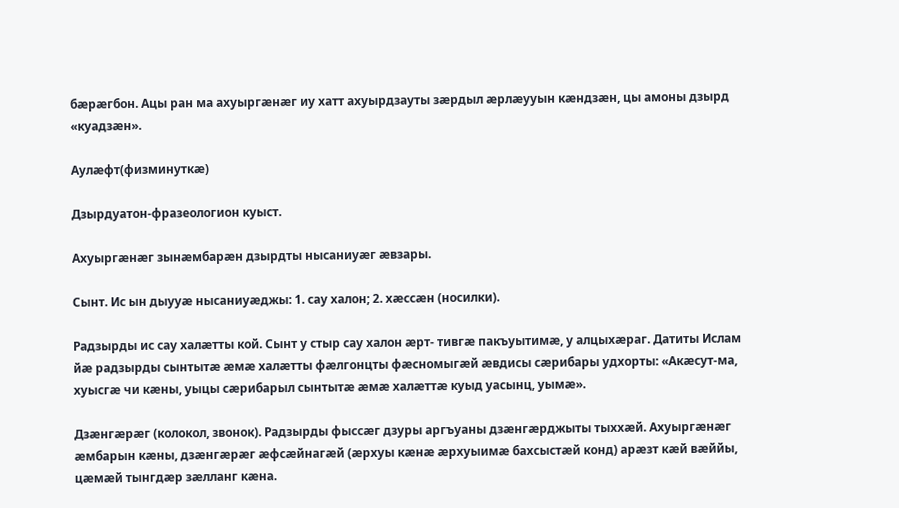бӕрӕгбон. Ацы ран ма ахуыргӕнӕг иу хатт ахуырдзауты зӕрдыл ӕрлӕууын кӕндзӕн, цы амоны дзырд «куадзӕн».

Аулæфт(физминуткæ)

Дзырдуатон-фразеологион куыст.

Ахуыргӕнӕг зынӕмбарӕн дзырдты нысаниуӕг ӕвзары.

Сынт. Ис ын дыууӕ нысаниуӕджы: 1. сау халон; 2. хӕссӕн (носилки).

Радзырды ис сау халӕтты кой. Сынт у стыр сау халон ӕрт- тивгӕ пакъуытимӕ, у алцыхӕраг. Датиты Ислам йӕ радзырды сынтытӕ ӕмӕ халӕтты фӕлгонцты фӕсномыгӕй ӕвдисы сӕрибары удхорты: «Акӕсут-ма, хуысгӕ чи кӕны, уыцы сӕрибарыл сынтытӕ ӕмӕ халӕттӕ куыд уасынц, уымӕ».

Дзӕнгӕрӕг (колокол, звонок). Радзырды фыссӕг дзуры аргъуаны дзӕнгӕрджыты тыххӕй. Ахуыргӕнӕг ӕмбарын кӕны, дзӕнгӕрӕг ӕфсӕйнагӕй (ӕрхуы кӕнӕ ӕрхуыимӕ бахсыстӕй конд) арӕзт кӕй вӕййы, цӕмӕй тынгдӕр зӕлланг кӕна.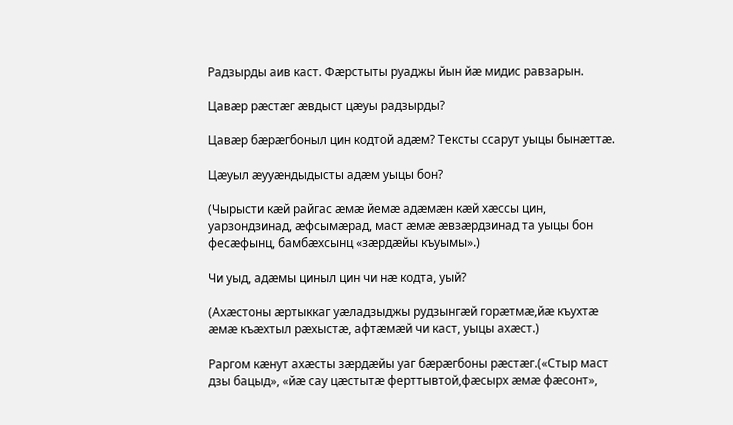Радзырды аив каст. Фӕрстыты руаджы йын йӕ мидис равзарын.

Цавӕр рӕстӕг ӕвдыст цӕуы радзырды?

Цавӕр бӕрӕгбоныл цин кодтой адӕм? Тексты ссарут уыцы бынӕттӕ.

Цӕуыл ӕууӕндыдысты адӕм уыцы бон?

(Чырысти кӕй райгас ӕмӕ йемӕ адӕмӕн кӕй хӕссы цин, уарзондзинад, ӕфсымӕрад, маст ӕмӕ ӕвзӕрдзинад та уыцы бон фесӕфынц, бамбӕхсынц «зӕрдӕйы къуымы».)

Чи уыд, адӕмы циныл цин чи нӕ кодта, уый?

(Ахӕстоны ӕртыккаг уӕладзыджы рудзынгӕй горӕтмӕ,йӕ къухтӕ ӕмӕ къӕхтыл рӕхыстӕ, афтӕмӕй чи каст, уыцы ахӕст.)

Раргом кӕнут ахӕсты зӕрдӕйы уаг бӕрӕгбоны рӕстӕг.(«Стыр маст дзы бацыд», «йӕ сау цӕстытӕ ферттывтой,фӕсырх ӕмӕ фӕсонт»,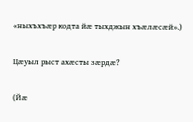«ныхъхъӕр кодта йӕ тыхджын хъӕлӕсӕй».)

Цӕуыл рыст ахӕсты зӕрдӕ?

(Йӕ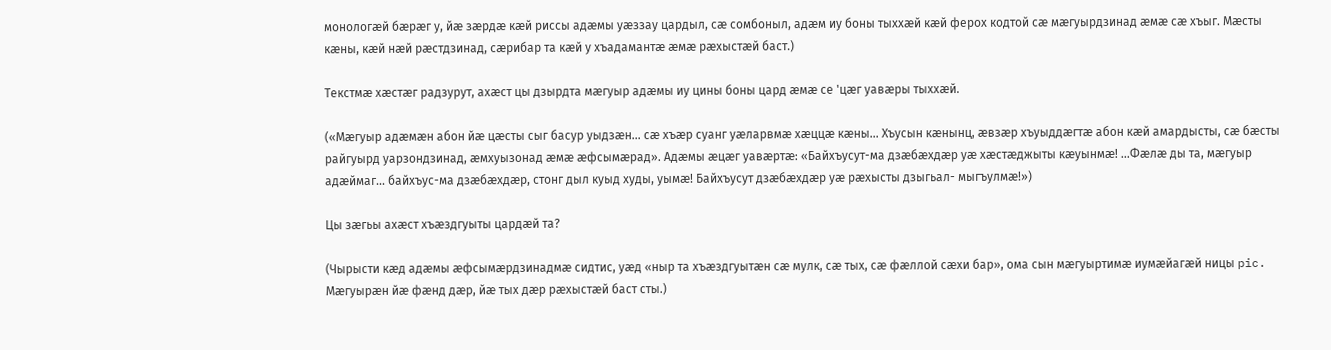монологӕй бӕрӕг у, йӕ зӕрдӕ кӕй риссы адӕмы уӕззау цардыл, сӕ сомбоныл, адӕм иу боны тыххӕй кӕй ферох кодтой сӕ мӕгуырдзинад ӕмӕ сӕ хъыг. Мӕсты кӕны, кӕй нӕй рӕстдзинад, сӕрибар та кӕй у хъадамантӕ ӕмӕ рӕхыстӕй баст.)

Текстмӕ хӕстӕг радзурут, ахӕст цы дзырдта мӕгуыр адӕмы иу цины боны цард ӕмӕ се 'цӕг уавӕры тыххӕй.

(«Мӕгуыр адӕмӕн абон йӕ цӕсты сыг басур уыдзӕн... сӕ хъӕр суанг уӕларвмӕ хӕццӕ кӕны... Хъусын кӕнынц, ӕвзӕр хъуыддӕгтӕ абон кӕй амардысты, сӕ бӕсты райгуырд уарзондзинад, ӕмхуызонад ӕмӕ ӕфсымӕрад». Адӕмы ӕцӕг уавӕртӕ: «Байхъусут-ма дзӕбӕхдӕр уӕ хӕстӕджыты кӕуынмӕ! ...Фӕлӕ ды та, мӕгуыр адӕймаг... байхъус-ма дзӕбӕхдӕр, стонг дыл куыд худы, уымӕ! Байхъусут дзӕбӕхдӕр уӕ рӕхысты дзыгьал- мыгъулмӕ!»)

Цы зӕгьы ахӕст хъӕздгуыты цардӕй та?

(Чырысти кӕд адӕмы ӕфсымӕрдзинадмӕ сидтис, уӕд «ныр та хъӕздгуытӕн сӕ мулк, сӕ тых, сӕ фӕллой сӕхи бар», ома сын мӕгуыртимӕ иумӕйагӕй ницы pic. Мӕгуырӕн йӕ фӕнд дӕр, йӕ тых дӕр рӕхыстӕй баст сты.)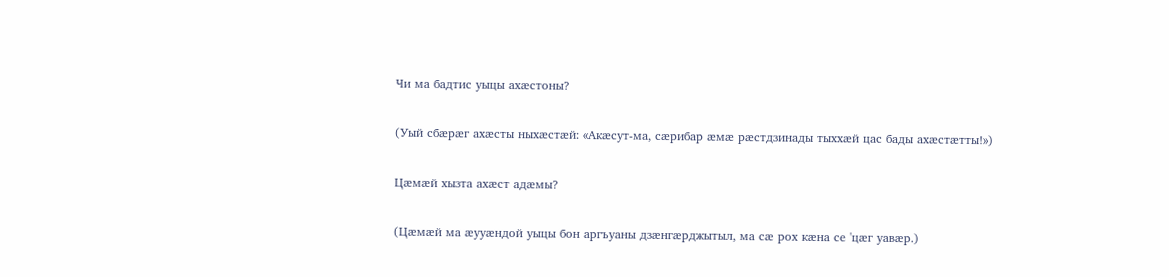Чи ма бадтис уыцы ахӕстоны?

(Уый сбӕрӕг ахӕсты ныхӕстӕй: «Акӕсут-ма, сӕрибар ӕмӕ рӕстдзинады тыххӕй цас бады ахӕстӕтты!»)

Цӕмӕй хызта ахӕст адӕмы?

(Цӕмӕй ма ӕууӕндой уыцы бон аргъуаны дзӕнгӕрджытыл, ма сӕ рох кӕна се 'цӕг уавӕр.)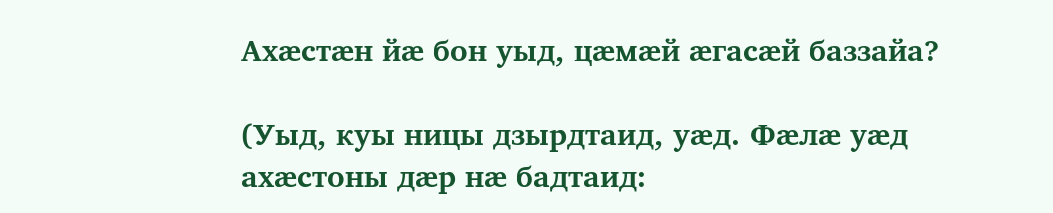Ахӕстӕн йӕ бон уыд, цӕмӕй ӕгасӕй баззайа?

(Уыд, куы ницы дзырдтаид, уӕд. Фӕлӕ уӕд ахӕстоны дӕр нӕ бадтаид: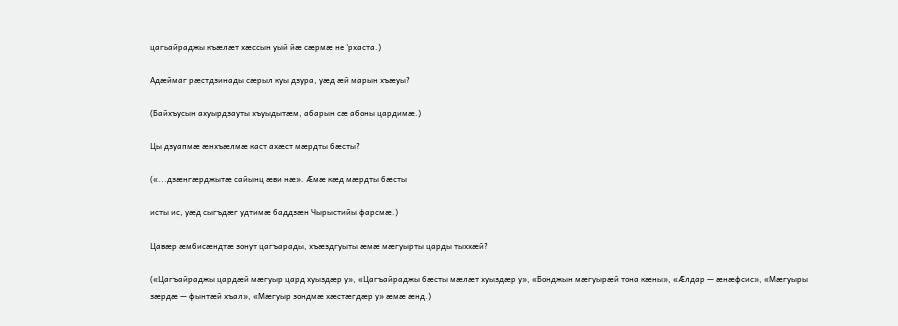цагьайраджы къӕлӕт хӕссын уый йӕ сӕрмӕ не 'рхаста.)

Адӕймаг рӕстдзинады сӕрыл куы дзура, уӕд ӕй марын хъӕуы?

(Байхъусын ахуырдзауты хъуыдытӕм, абарын сӕ абоны цардимӕ.)

Цы дзуапмӕ ӕнхъӕлмӕ каст ахӕст мӕрдты бӕсты?

(«...дзӕнгӕрджытӕ сайынц ӕви нӕ». Ӕмӕ кӕд мӕрдты бӕсты

исты ис, уӕд сыгъдӕг удтимӕ баддзӕн Чырыстийы фарсмӕ.)

Цавӕр ӕмбисӕндтӕ зонут цагъарады, хъӕздгуыты ӕмӕ мӕгуырты царды тыххӕй?

(«Цагъайраджы цардӕй мӕгуыр цард хуыздӕр у», «Цагъайраджы бӕсты мӕлӕт хуыздӕр у», «Бонджын мӕгуырӕй тона кӕны», «Ӕлдар — ӕнӕфсис», «Мӕгуыры зӕрдӕ — фынтӕй хъал», «Мӕгуыр зондмӕ хӕстӕгдӕр у» ӕмӕ ӕнд.)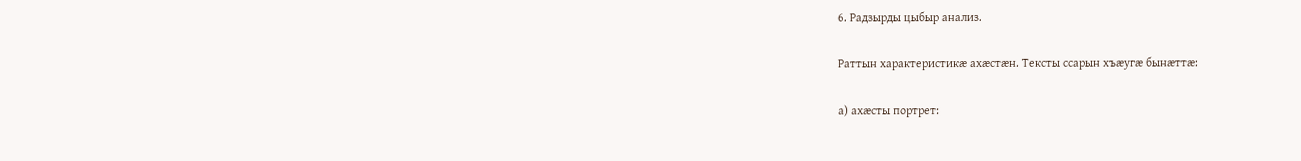6. Радзырды цыбыр анализ.

Раттын характеристикӕ ахӕстӕн. Тексты ссарын хъӕугӕ бынӕттӕ:

а) ахӕсты портрет: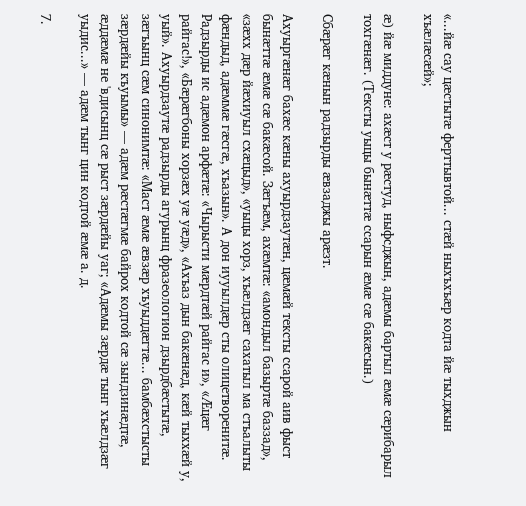«...йӕ сау цӕстытӕ ферттывтой... стӕй ныхъхъӕр кодта йӕ тыхджын хъӕлӕсӕй»;

ӕ) йӕ миддуне: ахӕст у рӕстуд, ныфсджын, адӕмы бартыл ӕмӕ сӕрибарыл тохгӕнӕг. (Тексты уыцы бынӕттӕ ссарын ӕмӕ сӕ бакӕсын.)

Сбӕрӕг кӕнын радзырды ӕвзаджы арӕзт.

Ахуыргӕнӕг бахӕс кӕны ахуырдзаутӕн, цӕмӕй тексты ссарой аив фыст бынӕттӕ ӕмӕ сӕ бакӕсой. Зӕгъӕм, ахӕмтӕ: «амондыл базыртӕ баззад», «зӕхх дӕр йӕхиуыл схӕцыд», «уыцы хорз, хъӕлдзӕг сахатыл ма стъалыты фӕндыд, адӕммӕ гӕсгӕ, хъазын». А дон иууылдӕр сты олицетворенитӕ. Радзырды ис адӕмон арфӕтӕ: «Чырысти мӕрдтӕй райгас и», «Ӕцӕг райгас!», «Бӕрӕгбоны хорзӕх уӕ уӕд», «Ахъаз дын бакӕнӕд, кӕй тыххӕй у, уый». Ахуырдзаутӕ радзырды агурынц фразеологион дзырдбӕстытӕ, зӕгъынц сӕм синонимтӕ: «Маст ӕмӕ ӕвзӕр хъуыддӕгтӕ... бамбӕхстысты зӕрдӕйы къуымы» — адӕм рӕстӕгмӕ байрох кодтой сӕ зындзинӕдтӕ, ӕддӕмӕ не 'вдисынц сӕ рыст зӕрдӕйы уаг; «Адӕмы зӕрдӕ тынг хъӕлдзӕг уыдис...» — адӕм тынг цин кодтой ӕмӕ а. д.

7.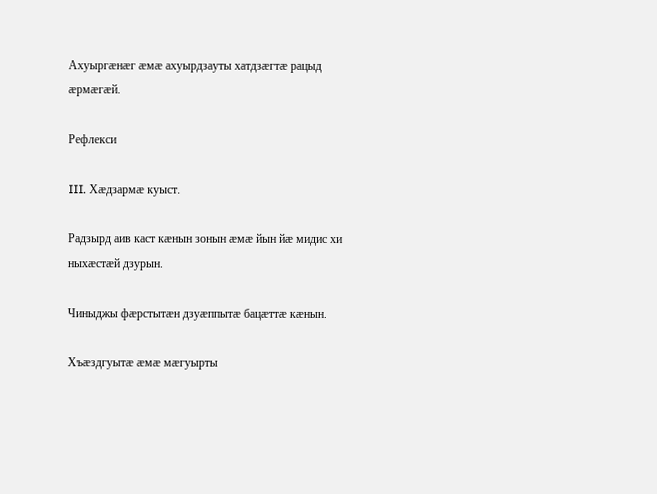Ахуыргӕнӕг ӕмӕ ахуырдзауты хатдзӕгтӕ рацыд ӕрмӕгӕй.

Рефлекси

III. Хӕдзармӕ куыст.

Радзырд аив каст кӕнын зонын ӕмӕ йын йӕ мидис хи ныхӕстӕй дзурын.

Чиныджы фӕрстытӕн дзуӕппытӕ бацӕттӕ кӕнын.

Хъӕздгуытӕ ӕмӕ мӕгуырты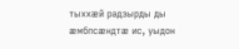тыххӕй радзырды ды ӕмбпсӕндтӕ ис, уыдон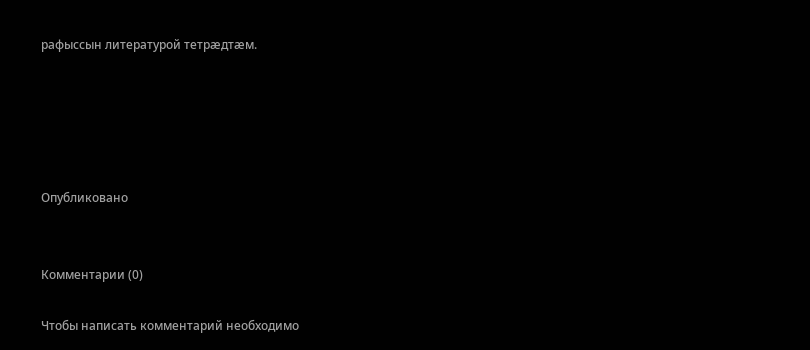рафыссын литературой тетрӕдтӕм.





Опубликовано


Комментарии (0)

Чтобы написать комментарий необходимо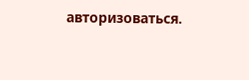авторизоваться.